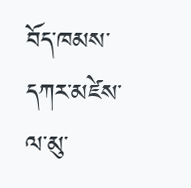བོད་ཁམས་དཀར་མཛེས་ལ་མུ་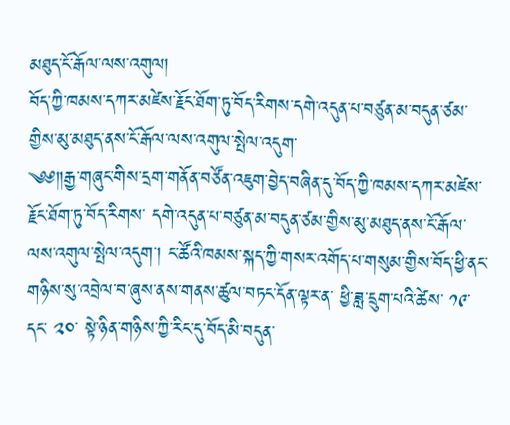མཐུད་ངོ་རྒོལ་ལས་འགུལ།
བོད་ཀྱི་ཁམས་དཀར་མཛེས་རྗོང་ཐོག་ཏུ་བོད་རིགས་དགེ་འདུན་པ་བཙུན་མ་བདུན་ཙམ་གྱིས་མུ་མཐུད་ནས་ངོ་རྒོལ་ལས་འགུལ་སྤེལ་འདུག་
༄༅༎རྒྱ་གཞུང་གིས་དྲག་གནོན་བཙོན་འཇུག་བྱེད་བཞིན་དུ་བོད་ཀྱི་ཁམས་དཀར་མཛེས་རྗོང་ཐོག་ཏུ་བོད་རིགས་ དགེ་འདུན་པ་བཙུན་མ་བདུན་ཙམ་གྱིས་མུ་མཐུད་ནས་ངོ་རྒོལ་ལས་འགུལ་སྤེལ་འདུག་། ང་ཚོའི་ཁམས་སྐད་ཀྱི་གསར་འགོད་པ་གསུམ་གྱིས་བོད་ཕྱི་ནང་གཉིས་སུ་འབྲེལ་བ་ཞུས་ནས་གནས་ཚུལ་བཏང་དོན་ལྟར་ན་ ཕྱི་ཟླ་དྲུག་པའི་ཚེས་ ༡༩་ དང་ ༢༠་ སྟེ་ཉིན་གཉིས་ཀྱི་རིང་དུ་བོད་མི་བདུན་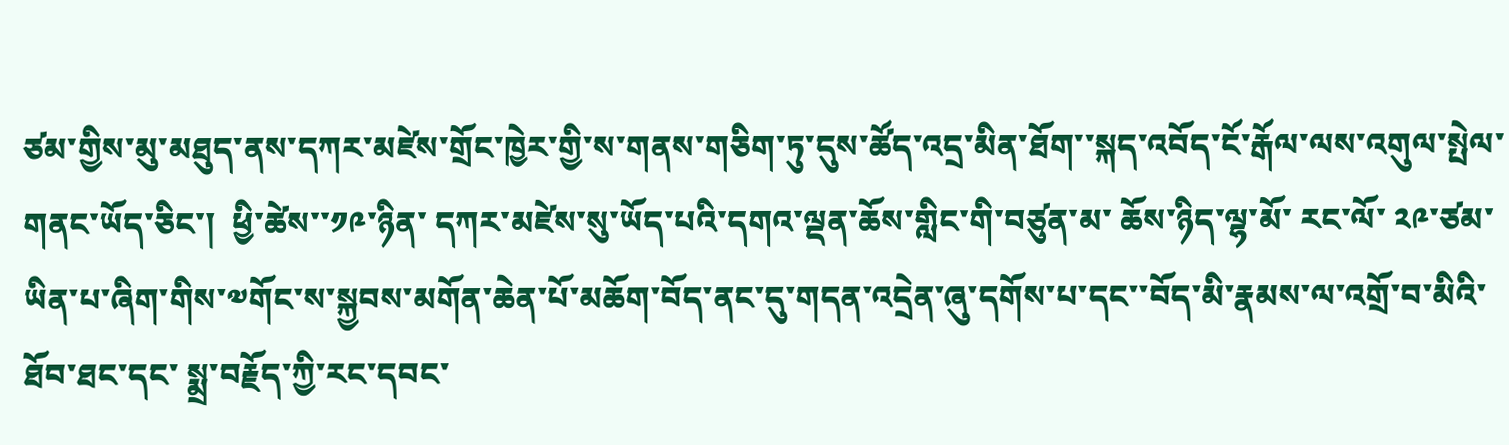ཙམ་གྱིས་མུ་མཐུད་ནས་དཀར་མཛེས་གྲོང་ཁྱེར་གྱི་ས་གནས་གཅིག་ཏུ་དུས་ཚོད་འདྲ་མིན་ཐོག་་སྐད་འབོད་ངོ་རྒོལ་ལས་འགུལ་སྤེལ་གནང་ཡོད་ཅིང་།  ཕྱི་ཚེས་་༡༩་ཉིན་ དཀར་མཛེས་སུ་ཡོད་པའི་དགའ་ལྡན་ཆོས་གླིང་གི་བཙུན་མ་ ཆོས་ཉིད་ལྷ་མོ་ རང་ལོ་ ༢༩་ཙམ་ཡིན་པ་ཞིག་གིས་༧གོང་ས་སྐྱབས་མགོན་ཆེན་པོ་མཆོག་བོད་ནང་དུ་གདན་འདྲེན་ཞུ་དགོས་པ་དང་་བོད་མི་རྣམས་ལ་འགྲོ་བ་མིའི་ཐོབ་ཐང་དང་ སྨྲ་བརྗོད་ཀྱི་རང་དབང་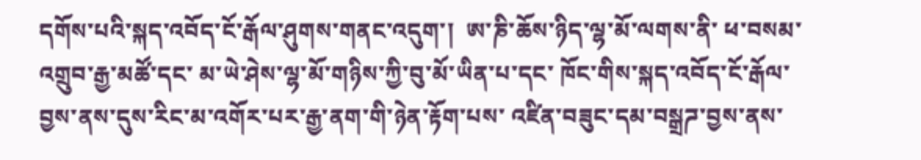དགོས་པའི་སྐད་འབོད་ངོ་རྒོལ་ཤུགས་གནང་འདུག་།  ཨ་ཎི་ཆོས་ཉིད་ལྷ་མོ་ལགས་ནི་ ཕ་བསམ་འགྲུབ་རྒྱ་མཚོ་དང་ མ་ཡེ་ཤེས་ལྷ་མོ་གཉིས་ཀྱི་བུ་མོ་ཡིན་པ་དང་ ཁོང་གིས་སྐད་འབོད་ངོ་རྒོལ་བྱས་ནས་དུས་རིང་མ་འགོར་པར་རྒྱ་ནག་གི་ཉེན་རྟོག་པས་ འཛིན་བཟུང་དམ་བསྒྲཌ་བྱས་ནས་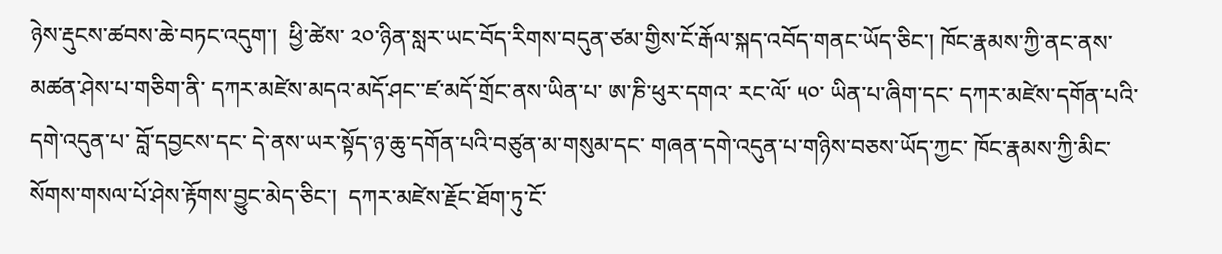ཉེས་རྡུངས་ཚབས་ཆེ་བཏང་འདུག་།  ཕྱི་ཚེས་ ༢༠་ཉིན་སླར་ཡང་བོད་རིགས་བདུན་ཙམ་གྱིས་ངོ་རྒོལ་སྐད་འབོད་གནང་ཡོད་ཅིང་། ཁོང་རྣམས་ཀྱི་ནང་ནས་མཚན་ཤེས་པ་གཅིག་ནི་ དཀར་མཛེས་མདའ་མདོ་ཤང་་ཛ་མདོ་གྲོང་ནས་ཡིན་པ་ ཨ་ཎི་ཕུར་དགའ་ རང་ལོ་ ༥༠་ ཡིན་པ་ཞིག་དང་ དཀར་མཛེས་དགོན་པའི་དགེ་འདུན་པ་ བློ་དབྱངས་དང་ དེ་ནས་ཡར་སྟོད་ཉ་ཆུ་དགོན་པའི་བཙུན་མ་གསུམ་དང་ གཞན་དགེ་འདུན་པ་གཉིས་བཅས་ཡོད་ཀྱང་ ཁོང་རྣམས་ཀྱི་མིང་སོགས་གསལ་པོ་ཤེས་རྟོགས་བྱུང་མེད་ཅིང་།  དཀར་མཛེས་རྗོང་ཐོག་ཏུ་ངོ་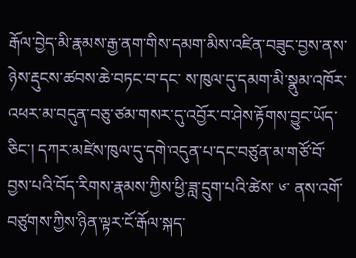རྒོལ་བྱེད་མི་རྣམས་རྒྱ་ནག་གིས་དམག་མིས་འཛིན་བཟུང་བྱས་ནས་ཉེས་རྡུངས་ཚབས་ཆེ་བཏང་བ་དང་ ས་ཁུལ་དུ་དམག་མི་སྣུམ་འཁོར་འཕར་མ་བདུན་བཅུ་ཙམ་གསར་དུ་འབྱོར་བ་ཤེས་རྟོགས་བྱུང་ཡོད་ཅིང་། དཀར་མཛེས་ཁུལ་དུ་དགེ་འདུན་པ་དང་བཙུན་མ་གཙོ་བོ་བྱས་པའི་བོད་རིགས་རྣམས་ཀྱིས་ཕྱི་ཟླ་དྲུག་པའི་ཚེས་ ༦་ ནས་འགོ་བཙུགས་ཀྱིས་ཉིན་ལྟར་ངོ་རྒོལ་སྐད་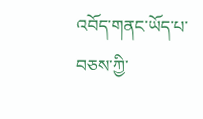འབོད་གནང་ཡོད་པ་བཅས་ཀྱི་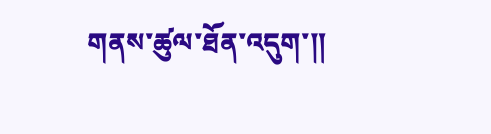གནས་ཚུལ་ཐོན་འདུག་༎